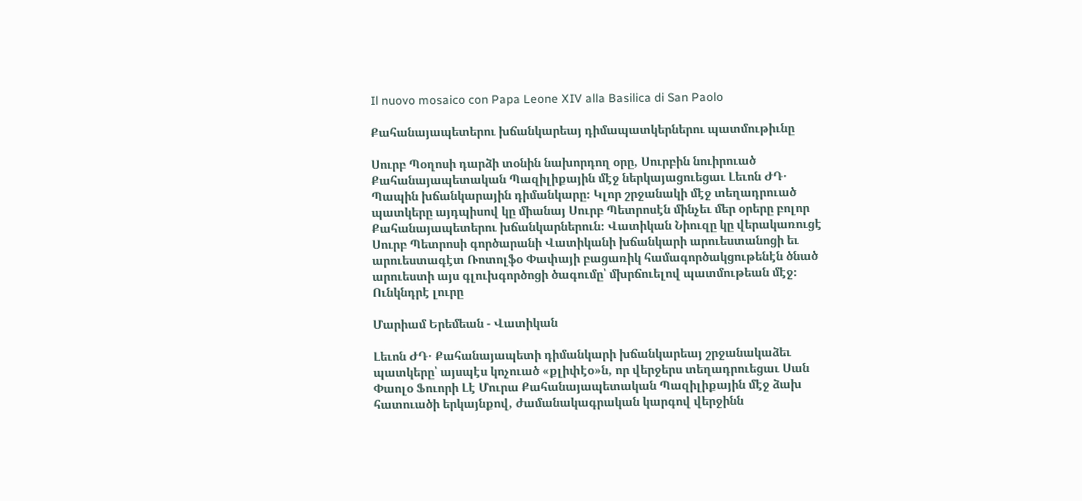Il nuovo mosaico con Papa Leone XIV alla Basilica di San Paolo

Քահանայապետերու խճանկարեայ դիմապատկերներու պատմութիւնը

Սուրբ Պօղոսի դարձի տօնին նախորդող օրը, Սուրբին նուիրուած Քահանայապետական Պազիլիքային մէջ ներկայացուեցաւ Լեւոն ԺԴ․ Պապին խճանկարային դիմանկարը։ Կլոր շրջանակի մէջ տեղադրուած պատկերը այդպիսով կը միանայ Սուրբ Պետրոսէն մինչեւ մեր օրերը բոլոր Քահանայապետերու խճանկարներուն։ Վատիկան Նիուզը կը վերակառուցէ Սուրբ Պետրոսի գործարանի Վատիկանի խճանկարի արուեստանոցի եւ արուեստագէտ Ռոտոլֆօ Փափայի բացառիկ համագործակցութենէն ծնած արուեստի այս գլուխգործոցի ծագումը՝ մխրճուելով պատմութեան մէջ։
Ունկնդրէ լուրը

Մարիամ Երեմեան - Վատիկան

Լեւոն ԺԴ․ Քահանայապետի դիմանկարի խճանկարեայ շրջանակաձեւ պատկերը՝ այսպէս կոչուած «քլիփէօ»ն, որ վերջերս տեղադրուեցաւ Սան Փաոլօ Ֆուորի Լէ Մուրա Քահանայապետական Պազիլիքային մէջ ձախ հատուածի երկայնքով, ժամանակագրական կարգով վերջինն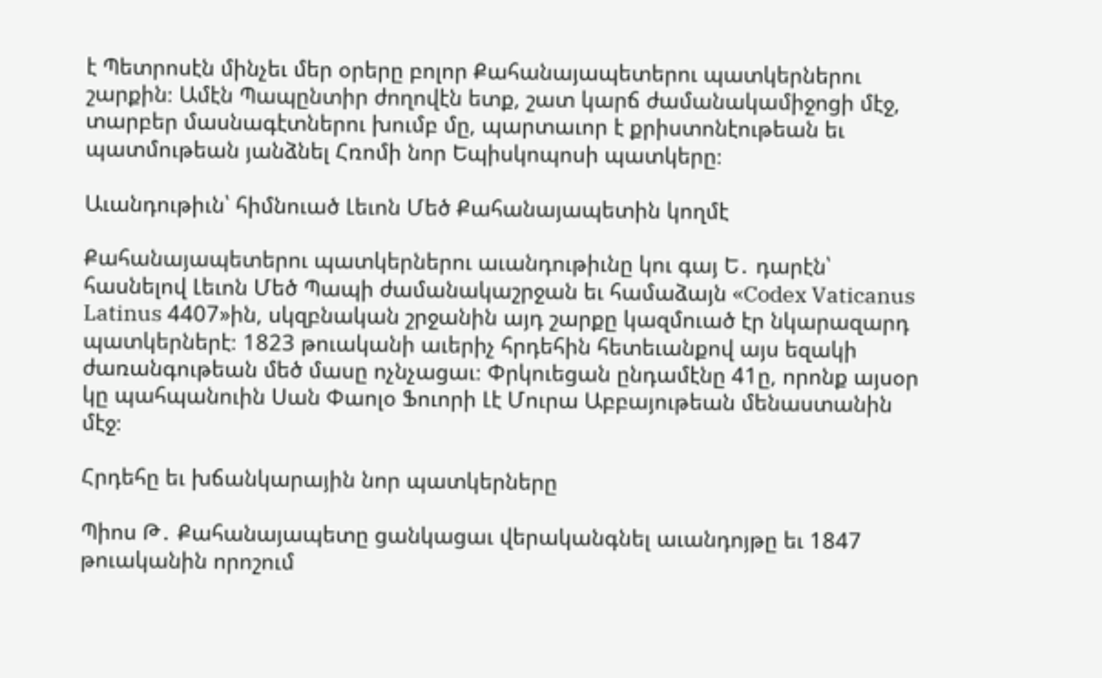է Պետրոսէն մինչեւ մեր օրերը բոլոր Քահանայապետերու պատկերներու շարքին։ Ամէն Պապընտիր ժողովէն ետք, շատ կարճ ժամանակամիջոցի մէջ, տարբեր մասնագէտներու խումբ մը, պարտաւոր է քրիստոնէութեան եւ պատմութեան յանձնել Հռոմի նոր Եպիսկոպոսի պատկերը։

Աւանդութիւն՝ հիմնուած Լեւոն Մեծ Քահանայապետին կողմէ

Քահանայապետերու պատկերներու աւանդութիւնը կու գայ Ե․ դարէն՝ հասնելով Լեւոն Մեծ Պապի ժամանակաշրջան եւ համաձայն «Codex Vaticanus Latinus 4407»ին, սկզբնական շրջանին այդ շարքը կազմուած էր նկարազարդ պատկերներէ։ 1823 թուականի աւերիչ հրդեհին հետեւանքով այս եզակի ժառանգութեան մեծ մասը ոչնչացաւ։ Փրկուեցան ընդամէնը 41ը, որոնք այսօր կը պահպանուին Սան Փաոլօ Ֆուորի Լէ Մուրա Աբբայութեան մենաստանին մէջ։

Հրդեհը եւ խճանկարային նոր պատկերները

Պիոս Թ․ Քահանայապետը ցանկացաւ վերականգնել աւանդոյթը եւ 1847 թուականին որոշում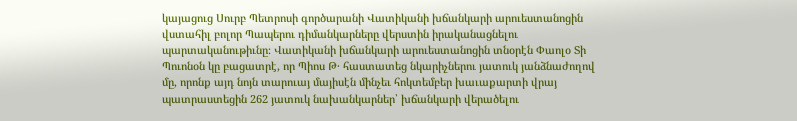կայացուց Սուրբ Պետրոսի գործարանի Վատիկանի խճանկարի արուեստանոցին վստահիլ բոլոր Պապերու դիմանկարները վերստին իրականացնելու պարտականութիւնը։ Վատիկանի խճանկարի արուեստանոցին տնօրէն Փաոլօ Տի Պուոնօն կը բացատրէ, որ Պիոս Թ․ հաստատեց նկարիչներու յատուկ յանձնաժողով մը, որոնք այդ նոյն տարուայ մայիսէն մինչեւ հոկտեմբեր խաւաքարտի վրայ պատրաստեցին 262 յատուկ նախանկարներ՝ խճանկարի վերածելու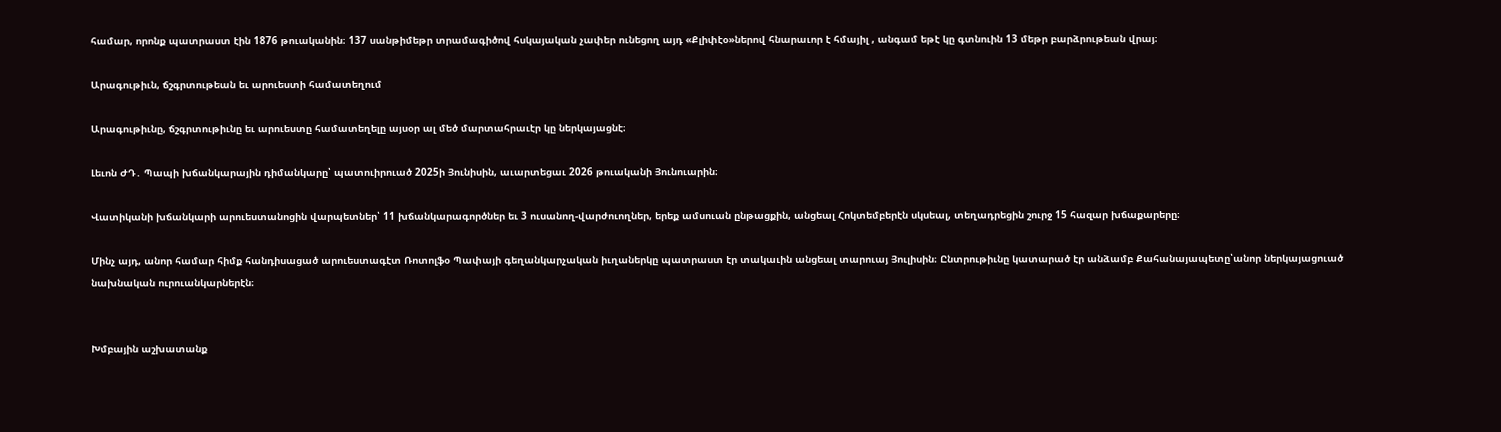համար, որոնք պատրաստ էին 1876 թուականին։ 137 սանթիմեթր տրամագիծով հսկայական չափեր ունեցող այդ «Քլիփէօ»ներով հնարաւոր է հմայիլ , անգամ եթէ կը գտնուին 13 մեթր բարձրութեան վրայ։

Արագութիւն, ճշգրտութեան եւ արուեստի համատեղում

Արագութիւնը, ճշգրտութիւնը եւ արուեստը համատեղելը այսօր ալ մեծ մարտահրաւէր կը ներկայացնէ։

Լեւոն ԺԴ․ Պապի խճանկարային դիմանկարը՝ պատուիրուած 2025ի Յունիսին, աւարտեցաւ 2026 թուականի Յունուարին։

Վատիկանի խճանկարի արուեստանոցին վարպետներ՝ 11 խճանկարագործներ եւ 3 ուսանող-վարժուողներ, երեք ամսուան ընթացքին, անցեալ Հոկտեմբերէն սկսեալ, տեղադրեցին շուրջ 15 հազար խճաքարերը։

Մինչ այդ, անոր համար հիմք հանդիսացած արուեստագէտ Ռոտոլֆօ Պափայի գեղանկարչական իւղաներկը պատրաստ էր տակաւին անցեալ տարուայ Յուլիսին։ Ընտրութիւնը կատարած էր անձամբ Քահանայապետը՝անոր ներկայացուած նախնական ուրուանկարներէն։


Խմբային աշխատանք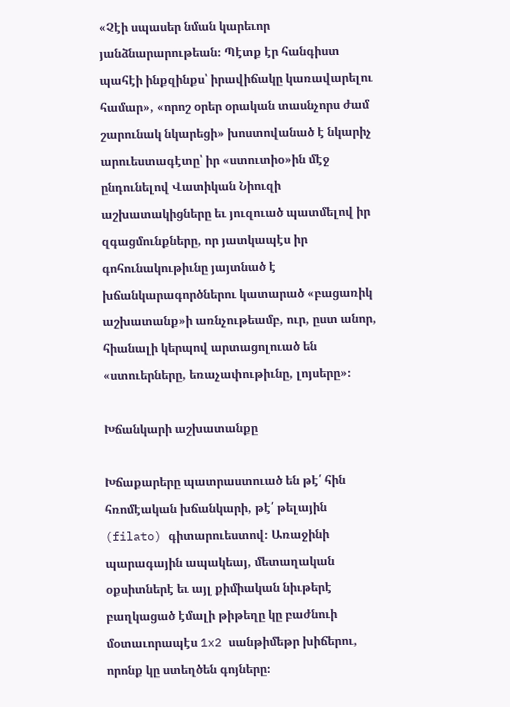«Չէի սպասեր նման կարեւոր յանձնարարութեան։ Պէտք էր հանգիստ պահէի ինքզինքս՝ իրավիճակը կառավարելու համար», «որոշ օրեր օրական տասնչորս ժամ շարունակ նկարեցի» խոստովանած է նկարիչ արուեստագէտը՝ իր «ստուտիօ»ին մէջ ընդունելով Վատիկան Նիուզի աշխատակիցները եւ յուզուած պատմելով իր զգացմունքները, որ յատկապէս իր գոհունակութիւնը յայտնած է խճանկարագործներու կատարած «բացառիկ աշխատանք»ի առնչութեամբ, ուր, ըստ անոր, հիանալի կերպով արտացոլուած են «ստուերները, եռաչափութիւնը, լոյսերը»։

Խճանկարի աշխատանքը

Խճաքարերը պատրաստուած են թէ՛ հին հռոմէական խճանկարի, թէ՛ թելային (filato) գիտարուեստով։ Առաջինի պարագային ապակեայ, մետաղական օքսիտներէ եւ այլ քիմիական նիւթերէ բաղկացած էմալի թիթեղը կը բաժնուի մօտաւորապէս 1x2 սանթիմեթր խիճերու, որոնք կը ստեղծեն գոյները։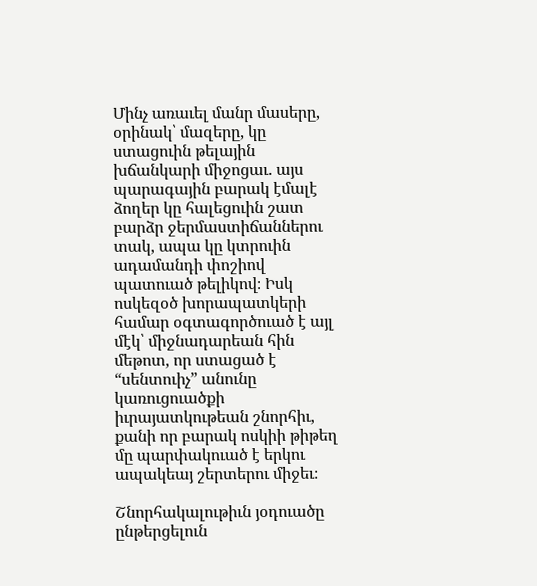Մինչ առաւել մանր մասերը, օրինակ՝ մազերը, կը ստացուին թելային խճանկարի միջոցաւ. այս պարագային բարակ էմալէ ձողեր կը հալեցուին շատ բարձր ջերմաստիճաններու տակ, ապա կը կտրուին ադամանդի փոշիով պատուած թելիկով։ Իսկ ոսկեզօծ խորապատկերի համար օգտագործուած է այլ մէկ՝ միջնադարեան հին մեթոտ, որ ստացած է “սենտուիչ” անունը կառուցուածքի իւրայատկութեան շնորհիւ, քանի որ բարակ ոսկիի թիթեղ մը պարփակուած է երկու ապակեայ շերտերու միջեւ։

Շնորհակալութիւն յօդուածը ընթերցելուն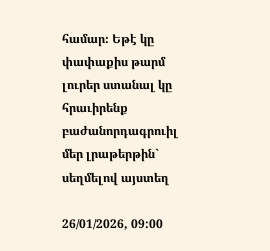համար։ Եթէ կը փափաքիս թարմ լուրեր ստանալ կը հրաւիրենք բաժանորդագրուիլ մեր լրաթերթին` սեղմելով այստեղ

26/01/2026, 09:00